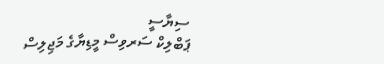ސިޔާސީ
ޕަބްލިކް ސަރވިސް މީޑިޔާގެ މަޖިލިސް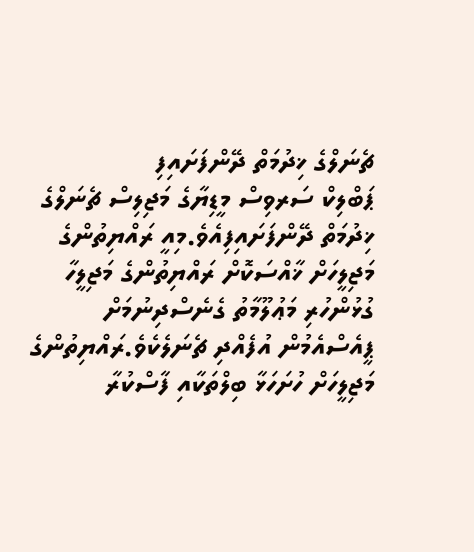ޗެނަލްގެ ޚިދުމަތް ދޭންފަށައިފި
ޕަބްލިކް ސަރވިސް މީޑިޔާގެ މަޖިލިސް ޗެނަލްގެ ޚިދުމަތް ދޭންފަށައިފިއެވެ.މިއީ ރައްޔިތުންގެ މަޖިލީހަށް ޚާއްސަކޮށް ރައްޔިތުންގެ މަޖިލީހާ ގުޅުންހުރި މަޢުލޫމާތު ގެނެސްދިނުމަށް ޕީއެސްއެމުން އުފެއްދި ޗެނަލެކެވެ.ރައްޔިތުންގެ މަޖިލީހަށް ހުށަހަޅާ ބިލްތަކާއި ފާސްކުރާ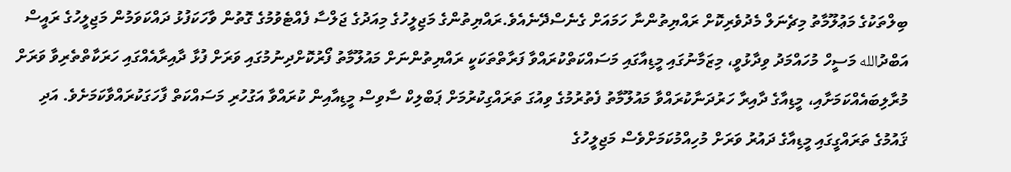ބިލްތަކުގެ މަޢުލޫމާތު މިޗެނަލް މެދުވެރިކޮށް ރައްޔިތުންނާ ހަމައަށް ގެނެސްދޭނެއެވެ.ރައްޔިތުންގެ މަޖިލީހުގެ މިއަދުގެ ޖަލްސާ ފެއްޓެވުމުގެ ގޮތުން ވާހަކަފުޅު ދައްކަވަމުން މަޖިލީހުގެ ރައީސް އަބްދުالله މަސީހް މުހައްމަދު ވިދާޅުވީ، މިޒަމާނުގައި މީޑިއާގައި މަސައްކަތްކުރައްވާ ފަރާތްތަކަކީ ރައްޔިތުންނަށް މައުލޫމާތު ފޯރުކޮށްދިނުމުގައި ވަރަށް ފުޅާ ދާއިރާއެއްގައި ހަރަކާތްތެރިވާ ވަރަށް މުރާލިބައެއްކަމަށާއި، މީޑިއާގެ ދާއިރާ ހަރުދަނާކުރައްވާ މައުލޫމާތު ފެތުރުމުގެ ވިއުގަ ތަރައްގިކުރުމަށް ޕަބްލިކް ސާވިސް މީޑިއާއިން ކުރައްވާ އަގުހުރި މަސައްކަތް ފާހަގަކުރައްވާކަމަށެވެ. އަދި ޤައުމުގެ ތަރައްގީގައި މީޑިއާގެ ދައުރު ވަރަށް މުހިއްމުކަމަށްވެސް މަޖިލީހުގެ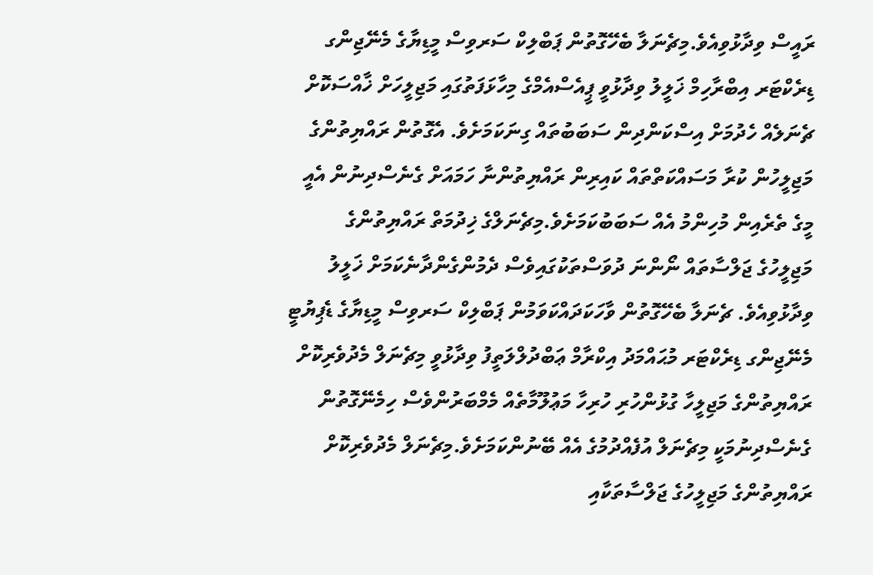ރައީސް ވިދާޅުވިއެވެ.މިޗެނަލާ ބެހޭގޮތުން ޕަބްލިކް ސަރވިސް މީޑިޔާގެ މެނޭޖިންގ ޑިރެކްޓަރ އިބްރާހިމް ޚަލީލު ވިދާޅުވީ ޕީއެސްއެމްގެ މިހާޅަފަތުގައި މަޖިލީހަށް ޚާއްސަކޮށް ޗެނަލެއް ހެދުމަށް އިސްކަންދިން ސަބަބުތައް ގިނަކަމަށެވެ. އެގޮތުން ރައްޔިތުންގެ މަޖިލީހުން ކުރާ މަސައްކަތްތައް ކައިރިން ރައްޔިތުންނާ ހަމައަށް ގެނެސްދިނުން އެއީ މީގެ ތެރެއިން މުހިންމު އެއް ސަބަބުކަމަށެވެ.މިޗެނަލްގެ ޚިދުމަތް ރައްޔިތުންގެ މަޖިލީހުގެ ޖަލްސާތައް ނޯންނަ ދުވަސްތަކުގައިވެސް ދެމުންގެންދާނެކަމަށް ޚަލީލު ވިދާޅުވިއެވެ. ޗެނަލާ ބެހޭގޮތުން ވާހަކަދައްކަވަމުން ޕަބްލިކް ސަރވިސް މީޑިޔާގެ ޑެޕިޔުޓީ މެނޭޖިންގ ޑިރެކްޓަރ މުޙައްމަދު އިކްރާމް ޢަބްދުލްލަތީފު ވިދާޅުވީ މިޗެނަލް މެދުވެރިކޮށް ރައްޔިތުންގެ މަޖިލީހާ ގުޅުންހުރި ހުރިހާ މަޢުލޫމާތެއް މެމްބަރުންވެސް ހިމެނޭގޮތުން ގެނެސްދިނުމަކީ މިޗެނަލް އުފެއްދުމުގެ އެއް ބޭނުންކަމަށެވެ.މިޗެނަލް މެދުވެރިކޮށް ރައްޔިތުންގެ މަޖިލީހުގެ ޖަލްސާތަކާއި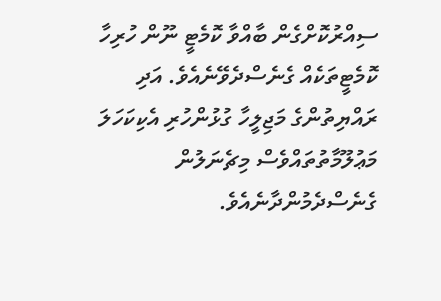ސިއްރުކޮށްގެން ބާއްވާ ކޮމެޓީ ނޫން ހުރިހާ ކޮމެޓީތަކެއް ގެނެސްދެވޭނެއެވެ. އަދި ރައްޔިތުންގެ މަޖިލީހާ ގުޅުންހުރި އެކިކަހަލަ މަޢުލޫމާތުތައްވެސް މިޗެނަލުން ގެނެސްދެމުންދާނެއެވެ.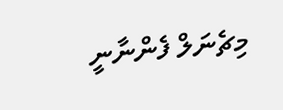މިޗެނަލް ފެންނާނީ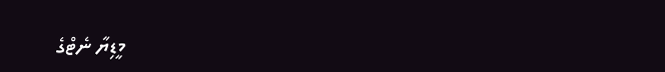މީޑިޔާ ނެޓްގެ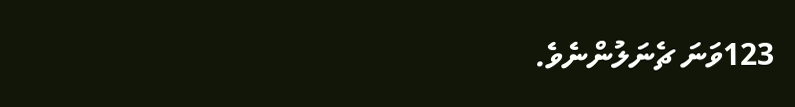123ވަނަ ޗެނަލުންނެވެ.